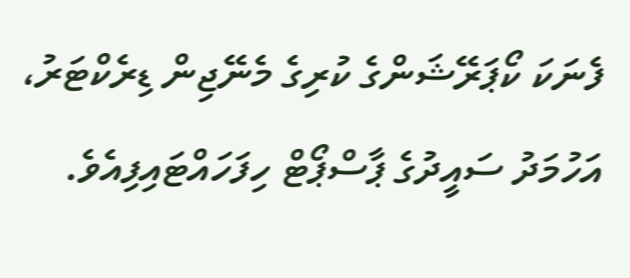ފެނަކަ ކޯޕަރޭޝަންގެ ކުރިގެ މެނޭޖިން ޑިރެކްޓަރު، އަހުމަދު ސައީދުގެ ޕާސްޕޯޓް ހިފަހައްޓައިފިއެވެ.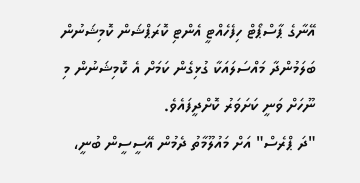އޭނާގެ ޕާސްޕޯޓް ހިފެހެއްޓީ އެންޓި ކޮރަޕްޝަން ކޮމިޝަނުން ބަލަމުންދާ މައްސަލައަކާ ގުޅިގެން ކަމަށް އެ ކޮމިޝަނުން މި ނޫހަށް ވަނީ ކަށަވަރު ކޮށްދީފައެވެ.
"ދަ ޕްރެސް" އަށް މައުލޫމާތު ދެމުން އޭސީސީން ބުނީ،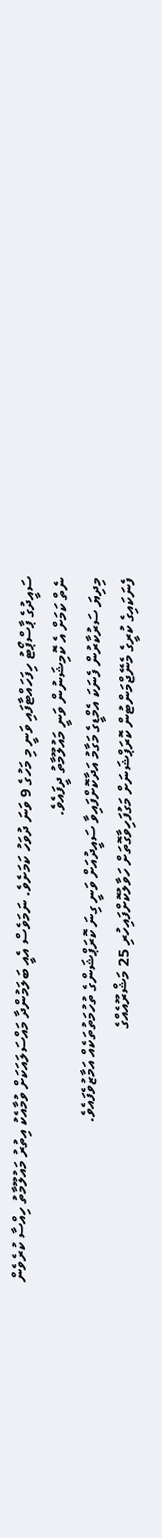ސައީދުގެ ޕާސްޕޯޓު ހިފަހައްޓާފައި ވަނީ މި މަހުގެ 9 ވަނަ ދުވަހު ކަމަށެވެ. ނަމަވެސް އެއީ ބަލަމުންދާ މައްސަލައަކަށް ވުމާއެކު އިތުރު މައުލޫމާތު ހިއްސާ ކުރެވެން ނެތް ކަމަށް އެ ކޮމިޝަނުން ވަނީ މައުލޫމާތު ދީފައެވެ.
މިދިޔަ ސަރުކާރުން ފެނަކަ އެމްޑީގެ މަގާމު އަދާކޮށްފައިވާ ސައީދުއަށް ވަނީ ގިނަ ކޮރަޕްޝަންގެ ތުހުމަތުތަކެއް އަމާޒުވެފައެވެ.
ފެނަކައިގެ ކުރީގެ މެނޭޖްމަންޓުން ކޮރަޕްޝަނަށް މަގުފަހިވާގޮތަށް ހަވާލުކޮށްފައިހުރި 25 މަޝްރޫއެއްގެ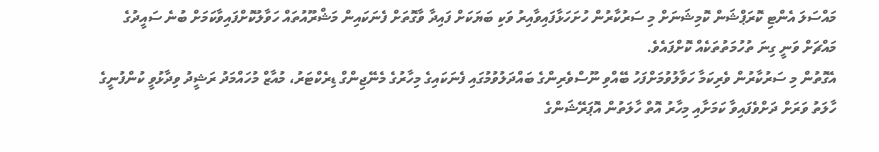މައްސަލަ އެންޓި ކޮރަޕްޝަން ކޮމިޝަނަށް މި ސަރުކާރުން ހުށަހަޅާފައިވާއިރު ވަކި ބަޔަކަށް ފައިދާ ވާގޮތަށް ފެނަކައިން މަޝްރޫއުތައް ހަވާލުކޮށްފައިވާކަމަށް ބުނެ ސައީދުގެ މައްޗަށް ވަނީ ގިނަ ތުހުމަތުތަކެއް ކޮށްފައެވެ.
އެގޮތުން މި ސަރުކާރުން ވެރިކަމާ ހަވާލުވުމަށްފަހު ބޭއްވި ނޫސްވެރިންގެ ބައްދަލުވުމުގައި ފެނަކައިގެ މިހާރުގެ މެނޭޖިންގް ޑިރެކްޓަރު، މުއާޒް މުހައްމަދު ރަޝީދު ވިދާޅުވީ ކުންފުނީގެ ހާލަތު ވަރަށް ދަށްވެފައިވާ ކަމަށާއި މިހާރު އޮތް ހާލަތުން އޮޕަރޭޝަންގެ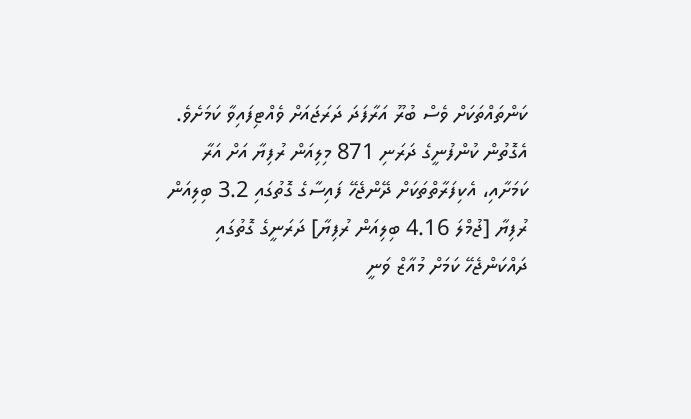ކަންތައްތަކަށް ވެސް ބުރޫ އަރާފަދަ ދަރަޖައަށް ވެއްޓިފައިވާ ކަމަށެވެ.
އެގޮތުން ކުންފުނީގެ ދަރަނި 871 މިލިއަން ރުފިޔާ އަށް އަރާ ކަމަށާއި، އެކިފަރާތްތަކަށް ދޭންޖެހޭ ފައިސާގެ ގޮތުގައި 3.2 ބިލިއަން ރުފިޔާ [ޖުމްލަ 4.16 ބިލިއަން ރުފިޔާ] ދަރަނީގެ ގޮތުގައި ދައްކަންޖެހޭ ކަމަށް މުއާޒް ވަނީ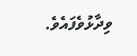ވިދާޅުވެފައެވެ.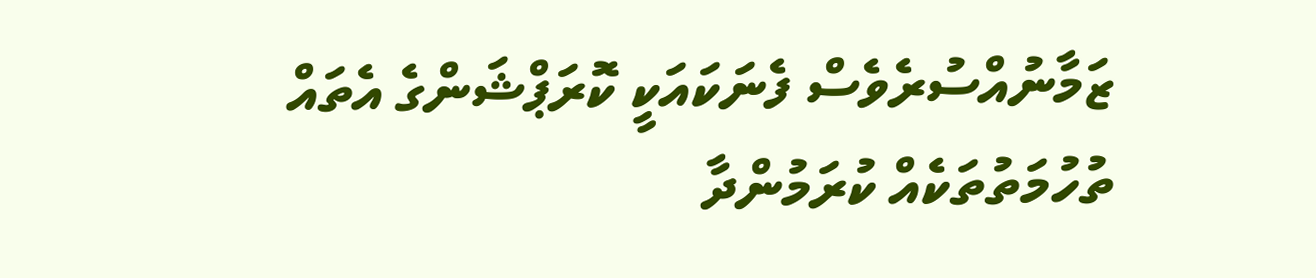ޒަމާނުއްސުރެވެސް ފެނަކައަކީ ކޮރަޕްޝަންގެ އެތައް ތުހުމަތުތަކެއް ކުރަމުންދާ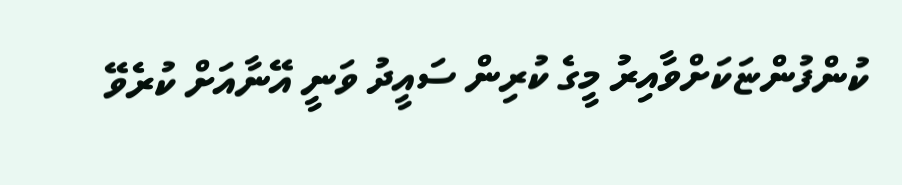ކުންފުންޏަކަށްވާއިރު މީގެ ކުރިން ސައީދު ވަނީ އޭނާއަށް ކުރެވޭ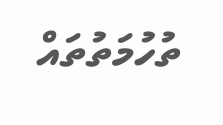ތުހުމަތުތައް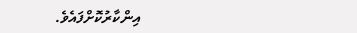އިންކާރުކޮށްފައެވެ.